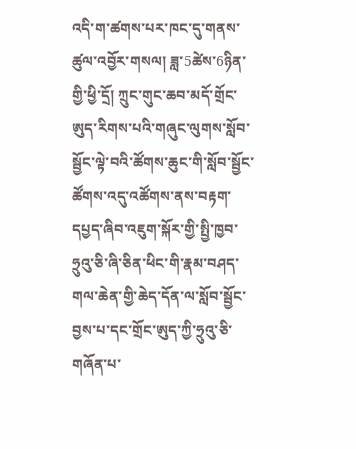འདི་ག་ཚགས་པར་ཁང་དུ་གནས་ཚུལ་འབྱོར་གསལ། ཟླ་5ཚེས་6ཉིན་གྱི་ཕྱི་དྲོ། ཀྲུང་གུང་ཆབ་མདོ་གྲོང་ཨུད་རིགས་པའི་གཞུང་ལུགས་སློབ་སྦྱོང་ལྟེ་བའི་ཚོགས་ཆུང་གི་སློབ་སྦྱོང་ཚོགས་འདུ་འཚོགས་ནས་བརྟག་དཔྱད་ཞིབ་འཇུག་སྐོར་གྱི་སྤྱི་ཁྱབ་ཧྲུའུ་ཅི་ཞི་ཅིན་ཕིང་གི་རྣམ་བཤད་གལ་ཆེན་གྱི་ཆེད་དོན་ལ་སློབ་སྦྱོང་བྱས་པ་དང་གྲོང་ཨུད་ཀྱི་ཧྲུའུ་ཅི་གཞོན་པ་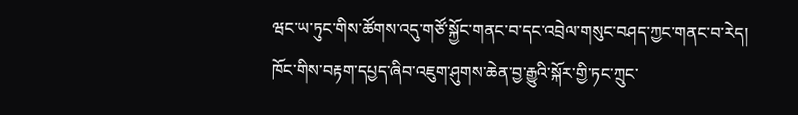ཝང་ཡ་ཏུང་གིས་ཚོགས་འདུ་གཙོ་སྐྱོང་གནང་བ་དང་འབྲེལ་གསུང་བཤད་ཀྱང་གནང་བ་རེད། ཁོང་གིས་བརྟག་དཔྱད་ཞིབ་འཇུག་ཤུགས་ཆེན་བྱ་རྒྱུའི་སྐོར་གྱི་ཏང་ཀྲུང་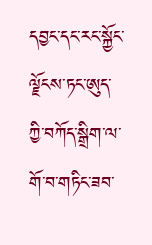དབྱང་དང་རང་སྐྱོང་ལྗོངས་ཏང་ཨུད་ཀྱི་བཀོད་སྒྲིག་ལ་གོ་བ་གཏིང་ཟབ་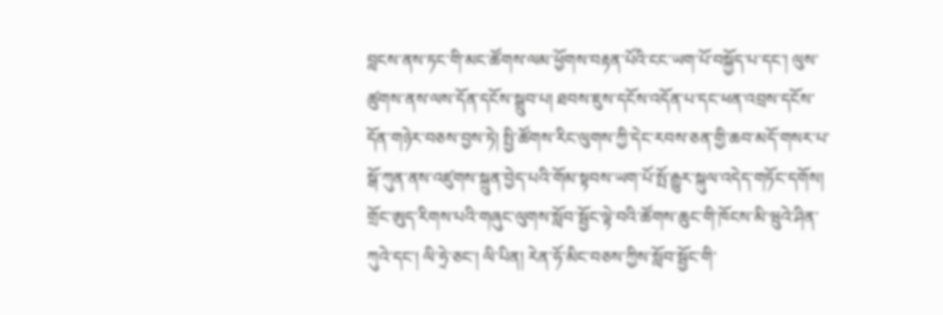བླངས་ནས་ཏང་གི་མང་ཚོགས་ལམ་ཕྱོགས་བརྟན་པོའི་ངང་ཡག་པོ་བསྐྱོད་པ་དང་། ལུས་ཚུགས་ནས་ལས་དོན་དངོས་སྒྲུབ་པ། ཐབས་ཇུས་དངོས་འདོན་པ་དང་ཕན་འབྲས་དངོས་དོན་གཉེར་བཅས་བྱས་ཏེ། སྤྱི་ཚོགས་རིང་ལུགས་ཀྱི་དེང་རབས་ཅན་གྱི་ཆབ་མདོ་གསར་པ་སྒོ་ཀུན་ནས་འཛུགས་སྐྲུན་བྱེད་པའི་གོམ་སྟབས་ཡག་པོ་སྤོ་རྒྱུར་སྐུལ་འདེད་གཏོང་དགོས།
གྲོང་ཨུད་རིགས་པའི་གཞུང་ལུགས་སློབ་སྦྱོང་ལྟེ་བའི་ཚོགས་ཆུང་གི་ཁོངས་མི་ཝུའེ་ཤིན་ཀུའེ་དང་། ལི་ཧྲེ་ཅང་། ལི་པིན། རེན་ཧོ་མིང་བཅས་ཀྱིས་སློབ་སྦྱོང་གི་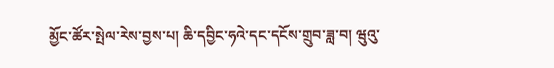མྱོང་ཚོར་སྤེལ་རེས་བྱས་པ། ཆི་དབྱིང་ཧའེ་དང་དངོས་གྲུབ་ཟླ་བ། ཝུའུ་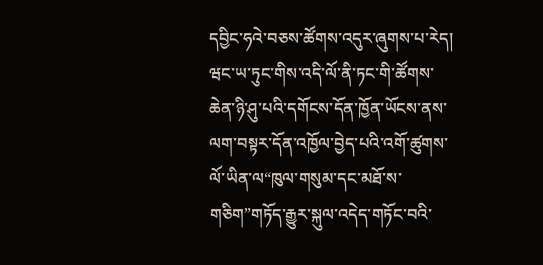དབྱིང་ཧའེ་བཅས་ཚོགས་འདུར་ཞུགས་པ་རེད།
ཝང་ཡ་ཏུང་གིས་འདི་ལོ་ནི་ཏང་གི་ཚོགས་ཆེན་ཉི་ཤུ་པའི་དགོངས་དོན་ཁྱོན་ཡོངས་ནས་ལག་བསྟར་དོན་འཁྱོལ་བྱེད་པའི་འགོ་ཚུགས་ལོ་ཡིན་ལ“ཁུལ་གསུམ་དང་མཐོ་ས་གཅིག”གཏོད་རྒྱུར་སྐུལ་འདེད་གཏོང་བའི་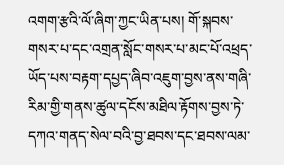འགག་རྩའི་ལོ་ཞིག་ཀྱང་ཡིན་པས། གོ་སྐབས་གསར་པ་དང་འགྲན་སློང་གསར་པ་མང་པོ་འཕྲད་ཡོད་པས་བརྟག་དཔྱད་ཞིབ་འཇུག་བྱས་ནས་གཞི་རིམ་གྱི་གནས་ཚུལ་དངོས་མཐིལ་རྟོགས་བྱས་ཏེ་དཀའ་གནད་སེལ་བའི་བྱ་ཐབས་དང་ཐབས་ལམ་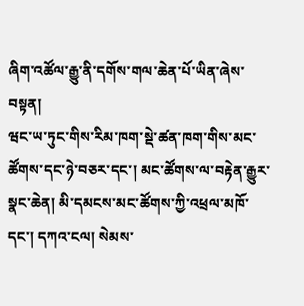ཞིག་འཚོལ་རྒྱུ་ནི་དགོས་གལ་ཆེན་པོ་ཡིན་ཞེས་བསྟན།
ཝང་ཡ་ཏུང་གིས་རིམ་ཁག་སྡེ་ཚན་ཁག་གིས་མང་ཚོགས་དང་ཉེ་བཅར་དང་། མང་ཚོགས་ལ་བརྟེན་རྒྱུར་སྣང་ཆེན། མི་དམངས་མང་ཚོགས་ཀྱི་འཕྲལ་མཁོ་དང་། དཀའ་ངལ། སེམས་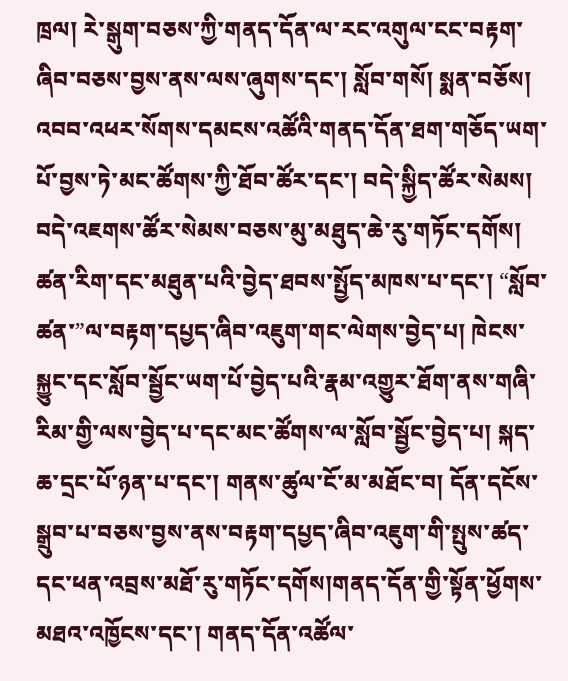ཁྲལ། རེ་སྒུག་བཅས་ཀྱི་གནད་དོན་ལ་རང་འགུལ་ངང་བརྟག་ཞིབ་བཅས་བྱས་ནས་ལས་ཞུགས་དང་། སློབ་གསོ། སྨན་བཅོས། འབབ་འཕར་སོགས་དམངས་འཚོའི་གནད་དོན་ཐག་གཅོད་ཡག་པོ་བྱས་ཏེ་མང་ཚོགས་ཀྱི་ཐོབ་ཚོར་དང་། བདེ་སྐྱིད་ཚོར་སེམས། བདེ་འཇགས་ཚོར་སེམས་བཅས་མུ་མཐུད་ཆེ་རུ་གཏོང་དགོས། ཚན་རིག་དང་མཐུན་པའི་བྱེད་ཐབས་སྤྱོད་མཁས་པ་དང་། “སློབ་ཚན་”ལ་བརྟག་དཔྱད་ཞིབ་འཇུག་གང་ལེགས་བྱེད་པ། ཁེངས་སྐྱུང་དང་སློབ་སྦྱོང་ཡག་པོ་བྱེད་པའི་རྣམ་འགྱུར་ཐོག་ནས་གཞི་རིམ་གྱི་ལས་བྱེད་པ་དང་མང་ཚོགས་ལ་སློབ་སྦྱོང་བྱེད་པ། སྐད་ཆ་དྲང་པོ་ཉན་པ་དང་། གནས་ཚུལ་ངོ་མ་མཐོང་བ། དོན་དངོས་སྒྲུབ་པ་བཅས་བྱས་ནས་བརྟག་དཔྱད་ཞིབ་འཇུག་གི་སྤུས་ཚད་དང་ཕན་འབྲས་མཐོ་རུ་གཏོང་དགོས།གནད་དོན་གྱི་སྟོན་ཕྱོགས་མཐའ་འཁྱོངས་དང་། གནད་དོན་འཚོལ་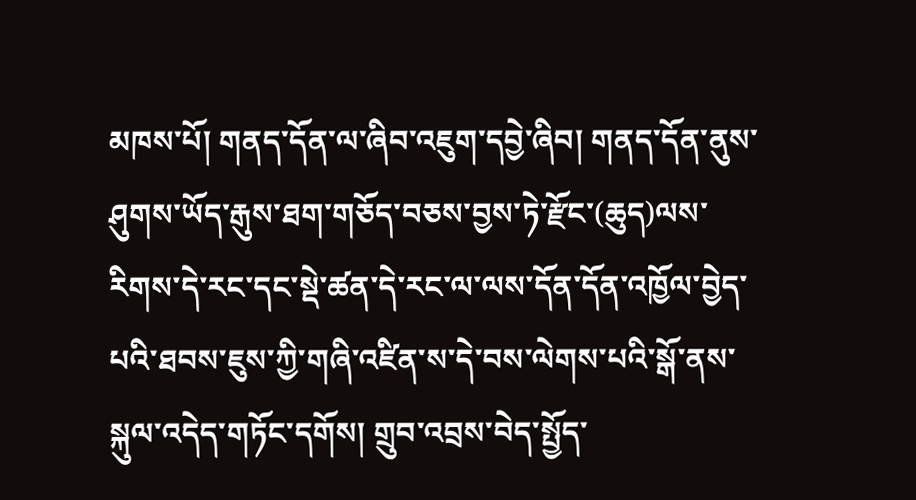མཁས་པོ། གནད་དོན་ལ་ཞིབ་འཇུག་དབྱེ་ཞིབ། གནད་དོན་ནུས་ཤུགས་ཡོད་རྒུས་ཐག་གཅོད་བཅས་བྱས་ཏེ་རྫོང་(ཆུད)ལས་རིགས་དེ་རང་དང་སྡེ་ཚན་དེ་རང་ལ་ལས་དོན་དོན་འཁྱོལ་བྱེད་པའི་ཐབས་ཇུས་ཀྱི་གཞི་འཛིན་ས་དེ་བས་ལེགས་པའི་སྒོ་ནས་སྐུལ་འདེད་གཏོང་དགོས། གྲུབ་འབྲས་བེད་སྤྱོད་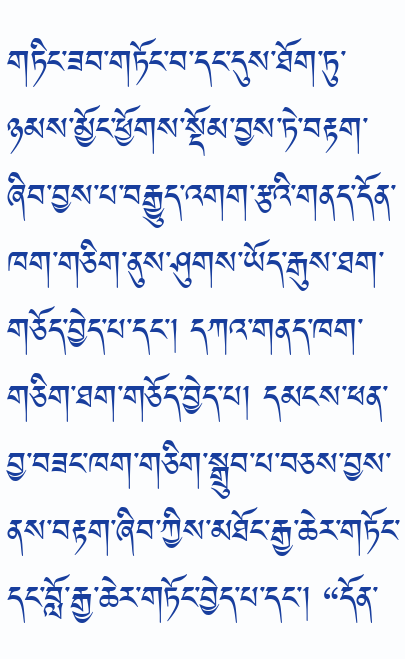གཏིང་ཟབ་གཏོང་བ་དང་དུས་ཐོག་ཏུ་ཉམས་མྱོང་ཕྱོགས་སྡོམ་བྱས་ཏེ་བརྟག་ཞིབ་བྱས་པ་བརྒྱུད་འགག་རྩའི་གནད་དོན་ཁག་གཅིག་ནུས་ཤུགས་ཡོད་རྒུས་ཐག་གཅོད་བྱེད་པ་དང་། དཀའ་གནད་ཁག་གཅིག་ཐག་གཅོད་བྱེད་པ། དམངས་ཕན་བྱ་བཟང་ཁག་གཅིག་སྒྲུབ་པ་བཅས་བྱས་ནས་བརྟག་ཞིབ་ཀྱིས་མཐོང་རྒྱ་ཆེར་གཏོང་དང་བློ་རྒྱ་ཆེར་གཏོང་བྱེད་པ་དང་། “དོན་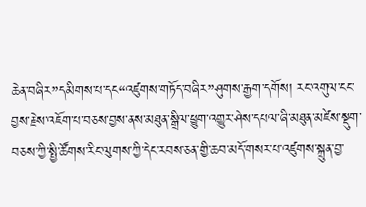ཆེན་བཞིར”དམིགས་པ་དང“འཛུགས་གཏོད་བཞིར”ཤུགས་རྒྱག་དགོས། རང་འགུལ་ངང་བྱས་རྗེས་འཇོག་པ་བཅས་བྱས་ནས་མཐུན་སྒྲིལ་ཕྱུག་འགྱུར་ཤེས་དཔལ་ཞི་མཐུན་མཛེས་སྡུག་བཅས་ཀྱི་སྤྱི་ཚོགས་རིང་ལུགས་ཀྱི་དེང་རབས་ཅན་གྱི་ཆབ་མདོ་གསར་པ་འཛུགས་སྐྲུན་བྱ་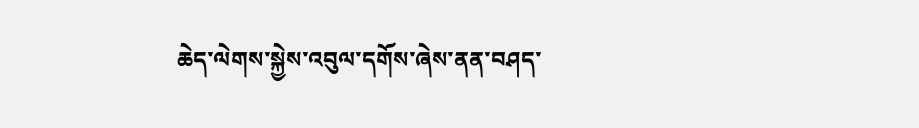ཆེད་ལེགས་སྐྱེས་འབུལ་དགོས་ཞེས་ནན་བཤད་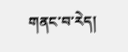གནང་བ་རེད།